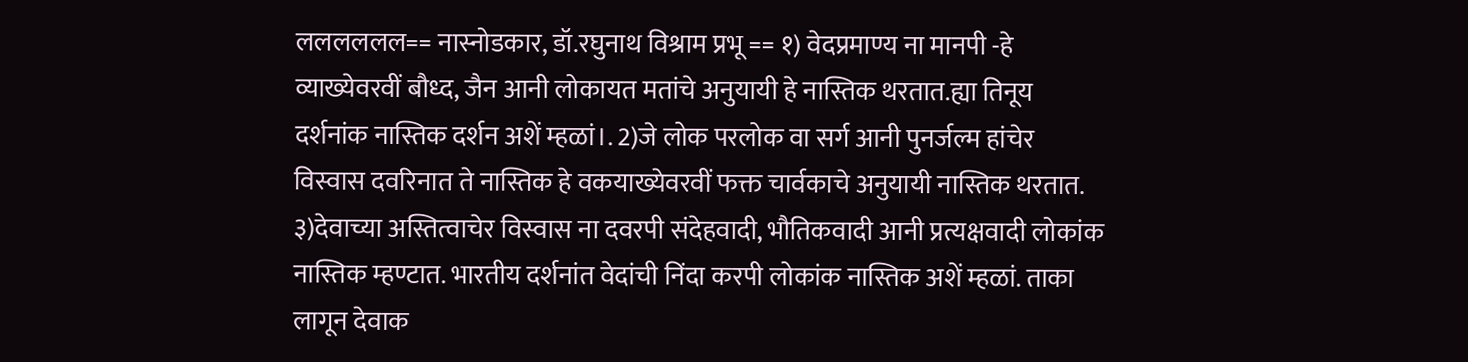लललललल== नास्नोडकार, डॉ.रघुनाथ विश्राम प्रभू == १) वेदप्रमाण्य ना मानपी -हे व्याख्येवरवीं बौध्द, जैन आनी लोकायत मतांचे अनुयायी हे नास्तिक थरतात.ह्या तिनूय दर्शनांक नास्तिक दर्शन अशें म्हळां।. 2)जे लोक परलोक वा सर्ग आनी पुनर्जल्म हांचेर विस्वास दवरिनात ते नास्तिक हे वकयाख्येवरवीं फक्त चार्वकाचे अनुयायी नास्तिक थरतात. ३)देवाच्या अस्तित्वाचेर विस्वास ना दवरपी संदेहवादी, भौतिकवादी आनी प्रत्यक्षवादी लोकांक नास्तिक म्हण्टात. भारतीय दर्शनांत वेदांची निंदा करपी लोकांक नास्तिक अशें म्हळां. ताका लागून देवाक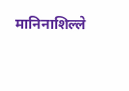मानिनाशिल्ले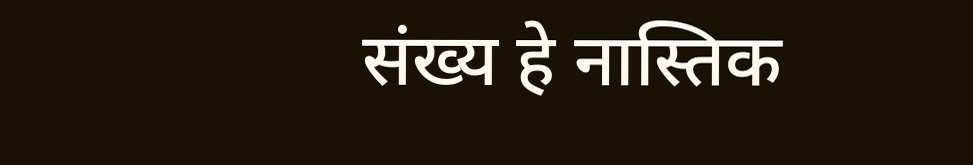संख्य हे नास्तिक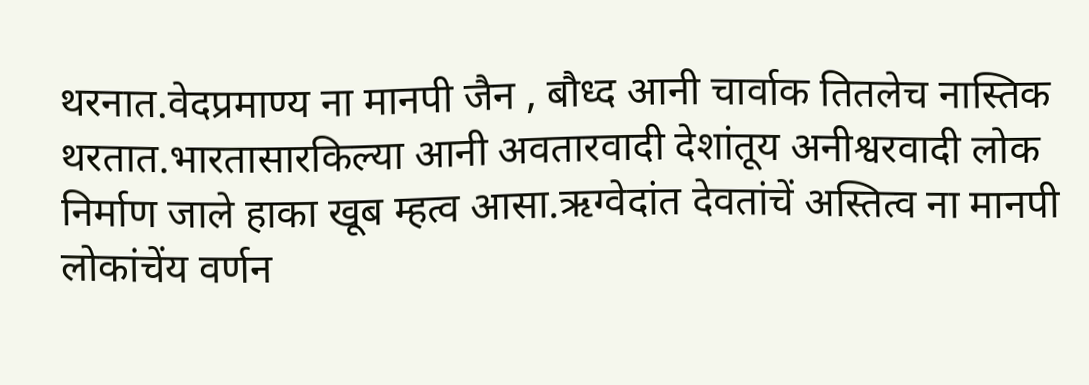थरनात.वेदप्रमाण्य ना मानपी जैन , बौध्द आनी चार्वाक तितलेच नास्तिक थरतात.भारतासारकिल्या आनी अवतारवादी देशांतूय अनीश्वरवादी लोक निर्माण जाले हाका खूब म्हत्व आसा.ऋग्वेदांत देवतांचें अस्तित्व ना मानपी लोकांचेंय वर्णन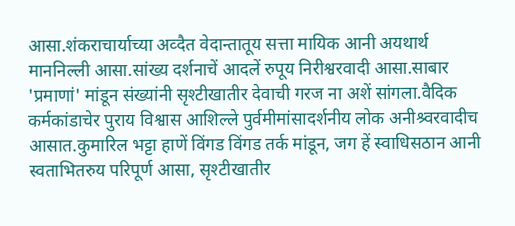आसा.शंकराचार्याच्या अव्दैत वेदान्तातूय सत्ता मायिक आनी अयथार्थ माननिल्ली आसा.सांख्य दर्शनाचें आदलें रुपूय निरीश्वरवादी आसा.साबार 'प्रमाणां' मांडून संख्यांनी सृश्टीखातीर देवाची गरज ना अशें सांगला.वैदिक कर्मकांडाचेर पुराय विश्वास आशिल्ले पुर्वमीमांसादर्शनीय लोक अनीश्र्वरवादीच आसात.कुमारिल भट्टा हाणें विंगड विंगड तर्क मांडून, जग हें स्वाधिसठान आनी स्वताभितरुय परिपूर्ण आसा, सृश्टीखातीर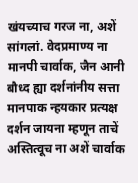खंयच्याच गरज ना, अशें सांगलां. वेदप्रमाण्य ना मानपी चार्वाक, जैन आनी बौध्द ह्या दर्शनांनीय सत्ता मानपाक न्हयकार प्रत्यक्ष दर्शन जायना म्हणून ताचें अस्तित्वूच ना अशें चार्वाक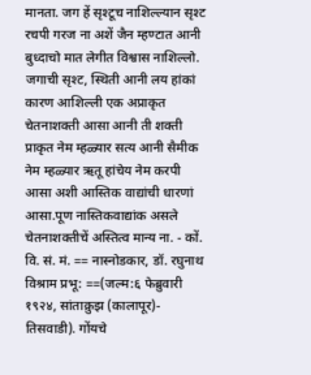मानता. जग हें सृश्टूच नाशिल्ल्यान सृश्ट रचपी गरज ना अशें जैन म्हण्टात आनी बुध्दाचो मात लेगीत विश्वास नाशिल्लो. जगाची सृश्ट, स्थिती आनी लय हांकां कारण आशिल्ली एक अप्राकृत चेतनाशक्ती आसा आनी ती शक्ती प्राकृत नेम म्हळ्यार सत्य आनी सैमीक नेम म्हळ्यार ऋतू हांचेय नेम करपी आसा अशी आस्तिक वाद्यांची धारणां आसा.पूण नास्तिकवाद्यांक असले चेतनाशक्तीचें अस्तित्व मान्य ना. - कों. वि. सं. मं. == नास्नोडकार, डॉ. रघुनाथ विश्राम प्रभू: ==(जल्म:६ फेब्रुवारी १९२४, सांताक्रुझ (कालापूर)- तिसवाडी). गोंयचे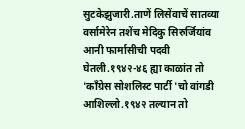सुटकेझुजारी.ताणें लिसेंवाचें सातव्या वर्सामेरेन तशेंच मेदिकु सिरुर्जियांव आनी फार्मासीची पदवी घेतली.१९४२-४६ ह्या काळांत तो 'काँग्रेस सोशलिस्ट पार्टी 'चो वांगडी आशिल्लो.१९४२ तल्यान तो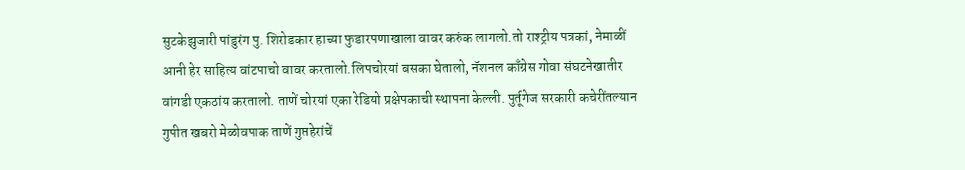सुटकेझुजारी पांडुरंग पु. शिरोडकार हाच्या फुडारपणाखाला वावर करुंक लागलो.तो राश्ट्रीय पत्रकां, नेमाळीं आनी हेर साहित्य वांटपाचो वावर करतालो.लिपचोरयां बसका घेतालो, नॅशनल काँग्रेस गोवा संघटनेखातीर वांगडी एकठांय करतालो. ताणें चोरयां एका रेडियो प्रक्षेपकाची स्थापना केल्ली. पुर्तूगेज सरकारी कचेरींतल्यान गुपीत खबरो मेळोवपाक ताणें गुप्तहेरांचें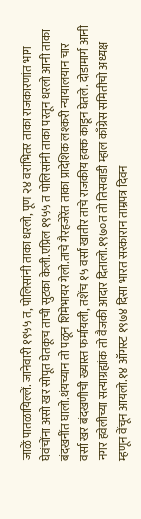जाळें पातळायिल्लें. जानेवारी १९५५ त, पोलिसांनी ताका धरलो, पूण २४ वरांभितर ताका राजकारणांत भाग घेवंचोंना असो खर सोपूत घेतकूच ताची सुटका केली.एप्रिल १९५५ त पोलिसांनी ताका परतून धरलो आनी ताका बंदखनींत घालो.थंयच्यान तो पळून शिमेभायर गेलो.ताचे गैरहजेरेंत ताका प्रादेशिक लश्करी न्यायालयान चार वर्सा खर बंदखणीची ख्यास्त फर्मायली, तशेंच १५ वर्सां खातीर ताचे राजकीय हक्क काडून घेतले. दोडामार्ग आनी नगर हवेलीच्या सत्याग्रह्यांक तो वैजकी आदार दितालो.१९७०त तो तिसवाडी म्हाल काँग्रेस समितीचो अध्यक्ष म्हणून वेंचून आयलो.१४ ऑगस्ट १९७४ दिसा भारत सरकारान ताम्रपत्र दिवन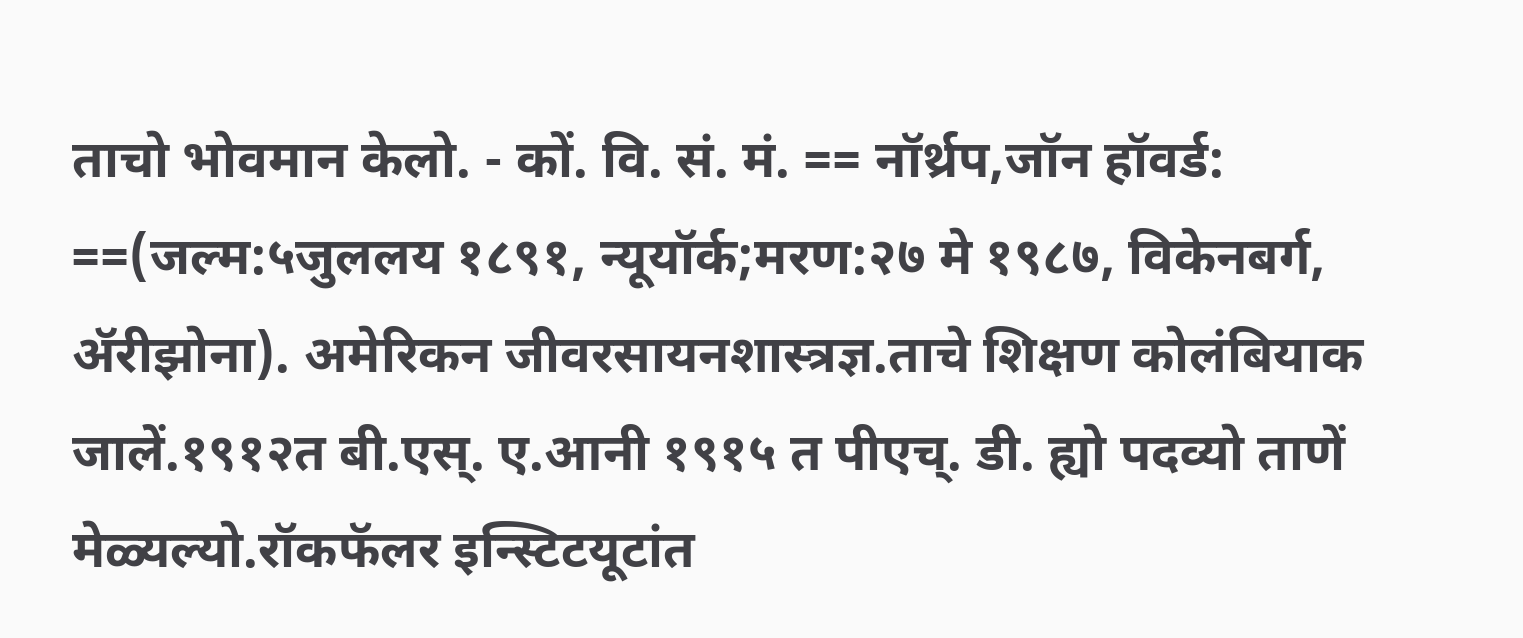ताचो भोवमान केलो. - कों. वि. सं. मं. == नॉर्थ्रप,जॉन हॉवर्ड: ==(जल्म:५जुललय १८९१, न्यूयॉर्क;मरण:२७ मे १९८७, विकेनबर्ग, ॲरीझोना). अमेरिकन जीवरसायनशास्त्रज्ञ.ताचे शिक्षण कोलंबियाक जालें.१९१२त बी.एस्. ए.आनी १९१५ त पीएच्. डी. ह्यो पदव्यो ताणें मेळ्यल्यो.रॉकफॅलर इन्स्टिटयूटांत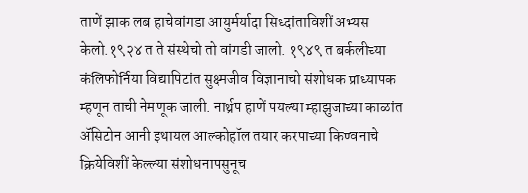ताणें झाक लब हाचेवांगडा आयुर्मर्यादा सिध्दांताविशीं अभ्यस केलो.१९२४ त ते संस्थेचो तो वांगडी जालो. १९४९ त बर्कलीच्या कंलिफोर्निया विद्यापिटांत सुक्ष्मजीव विज्ञानाचो संशोधक प्राध्यापक म्हणून ताची नेमणूक जाली. नार्थ्रप हाणें पयल्या म्हाझुजाच्या काळांत ॲसिटोन आनी इथायल आल्कोहॉल तयार करपाच्या किण्वनाचे क्रियेविशीं केल्ल्या संशोधनापसुनूच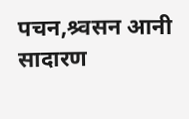पचन,श्र्वसन आनी सादारण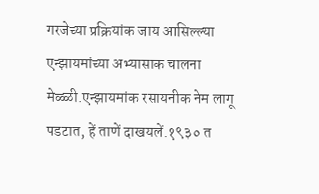गरजेच्या प्रक्रियांक जाय आसिल्ल्या एन्झायमांच्या अभ्यासाक चालना मेळ्ळी.एन्झायमांक रसायनीक नेम लागू पडटात, हें ताणें दाखयलें.१९३० त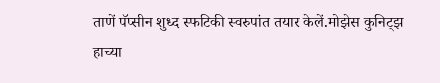ताणें पॅप्सीन शुध्द स्फटिकी स्वरुपांत तयार केलें.मोझेस कुनिट्झ हाच्या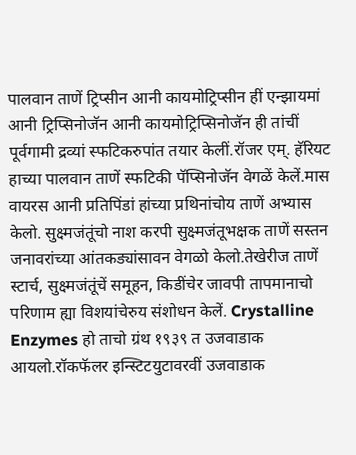पालवान ताणें ट्रिप्सीन आनी कायमोट्रिप्सीन हीं एन्झायमां आनी ट्रिप्सिनोजॅन आनी कायमोट्रिप्सिनोजॅन ही तांचीं पूर्वगामी द्रव्यां स्फटिकरुपांत तयार केलीं.रॉजर एम्. हॅरियट हाच्या पालवान ताणें स्फटिकी पॅप्सिनोजॅन वेगळें केलें.मास वायरस आनी प्रतिपिंडां हांच्या प्रथिनांचोय ताणें अभ्यास केलो. सुक्ष्मजंतूंचो नाश करपी सुक्ष्मजंतूभक्षक ताणें सस्तन जनावरांच्या आंतकड्यांसावन वेगळो केलो.तेखेरीज ताणें स्टार्च, सुक्ष्मजंतूंचें समूहन, किडींचेर जावपी तापमानाचो परिणाम ह्या विशयांचेरुय संशोधन केलें. Crystalline Enzymes हो ताचो ग्रंथ १९३९ त उजवाडाक आयलो.रॉकफॅलर इन्स्टिटयुटावरवीं उजवाडाक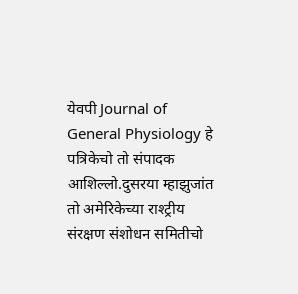येवपी Journal of General Physiology हे पत्रिकेचो तो संपादक आशिल्लो.दुसरया म्हाझुजांत तो अमेरिकेच्या राश्ट्रीय संरक्षण संशोधन समितीचो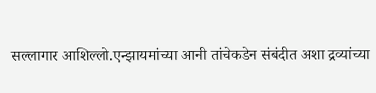सल्लागार आशिल्लो.एन्झायमांच्या आनी तांचेकडेन संबंदीत अशा द्रव्यांच्या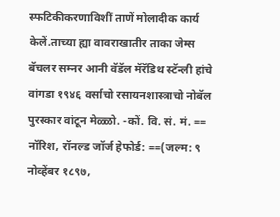स्फटिकीकरणाविशीं ताणें मोलादीक कार्य केलें.ताच्या ह्या वावराखातीर ताका जेम्स बॅचलर सम्नर आनी वॅडॅल मॅरॅडिथ स्टॅन्ली हांचे वांगडा १९४६ वर्साचो रसायनशास्त्राचो नोबॅल पुरस्कार वांटून मेळ्ळो. -कों. वि. सं. मं. == नॉरिश, रॉनल्ड जॉर्ज हेफोर्ड: ==(जल्म: ९ नोव्हेंबर १८९७,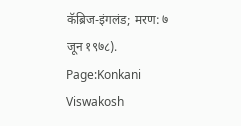कॅब्रिज-इंगलंड; मरण: ७ जून १९७८).
Page:Konkani Viswakosh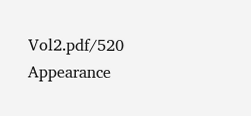Vol2.pdf/520
Appearance